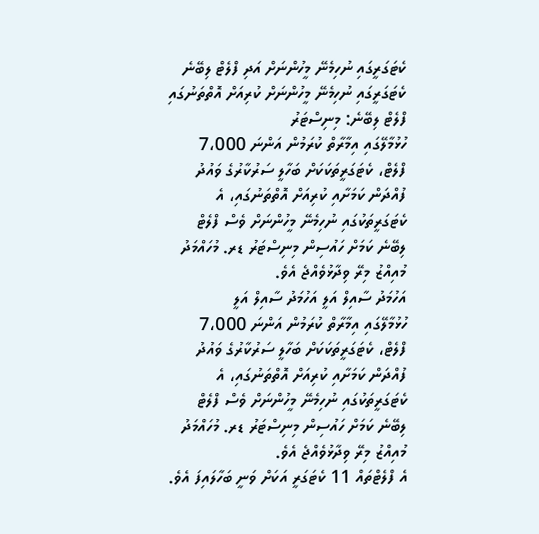ކެޓަގަރީގައި ނުހިމެނޭ މީހުންނަށް އަދި ފްލެޓް ލިބޭނެ
ކެޓަގަރީގައި ނުހިމެނޭ މީހުންނަށް ކުރިއަށް އޮތްތަނުގައި ފްލެޓް ލިބޭނެ: މިނިސްޓަރު
ހުޅުމާލޭގައި އިމާރާތް ކުރަމުން އަންނަ 7،000 ފްލެޓް، ކެޓަގަރީތަކަކަށް ބަހާލީ ސަރުކާރުގެ ވައުދު ފުއްދަން ކަމަށާއި ކުރިއަށް އޮތްތަނުގައި، އެ ކެޓަގަރީތަކުގައި ނުހިމެނޭ މީހުންނަށް ވެސް ފްލެޓް ލިބޭނެ ކަމަށް ހައުސިން މިނިސްޓަރު ޑރ. މުހައްމަދު މުއިއްޒު މިރޭ ވިދާޅުވެއްޖެ އެވެ.
އަހުމަދު ސާއިލް އަލީ އަހުމަދު ސާއިލް އަލީ
ހުޅުމާލޭގައި އިމާރާތް ކުރަމުން އަންނަ 7،000 ފްލެޓް، ކެޓަގަރީތަކަކަށް ބަހާލީ ސަރުކާރުގެ ވައުދު ފުއްދަން ކަމަށާއި ކުރިއަށް އޮތްތަނުގައި، އެ ކެޓަގަރީތަކުގައި ނުހިމެނޭ މީހުންނަށް ވެސް ފްލެޓް ލިބޭނެ ކަމަށް ހައުސިން މިނިސްޓަރު ޑރ. މުހައްމަދު މުއިއްޒު މިރޭ ވިދާޅުވެއްޖެ އެވެ.
އެ ފްލެޓްތައް 11 ކެޓަގަރީ އަކަށް ވަނީ ބަހާލައިފަ އެވެ.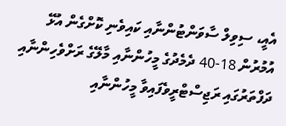އެއީ، ސިވިލް ސާވަންޓުންނާއި ކައިވެނި ކޮށްގެން އުޅޭ އުމުރުން 18-40 ދެމެދުގެ މީހުންނާއި މާލޭގެ ރަށްވެހިންނާއި ދަފްތަރުގައި ރަޖިސްޓްރީވެފައިވާ މީހުންނާއި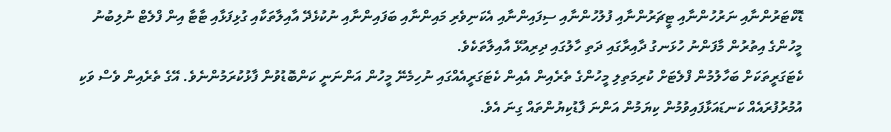ޑޮކްޓަރުންނާއި ނަރުހުންނާއި ޓީޗަރުންނާއި ފުލުހުންނާއި ސިފައިންނާއި އެކަނިވެރި މައިންނާއި ބަފައިންނާއި ނުކުޅެދޭ އާއިލާތަކާއި ގުޅިފަޅާއި ޓާޓާ އިން ފްލެޓް ނުލިބުނު މީހުންގެ އިތުރުން މާފަންނު ހުޅަނގު ދާއިރާގައި ދަތި ހާލުގައި ދިރިއުޅޭ އާއިލާތަކެވެ.
ކެޓަގަރީތަކަށް ބަހާލުމުން ފްލެޓަށް ކުރިމަތިލި މީހުންގެ ތެރެއިން އެއިން ކެޓަގަރީއެއްގައި ނުހިމެނޭ މީހުން އަންނަނީ ކަންބޮޑުވުން ފާޅުކުރަމުންނެވެ. އޭގެ ތެރެއިން ވެސް ވަކި އުމުރުފުރައެއް ކަނޑައަޅާފައިވުމުން ކިޔަމުން އަންނަ ފާޑުކިޔުންތައް ގިނަ އެވެ.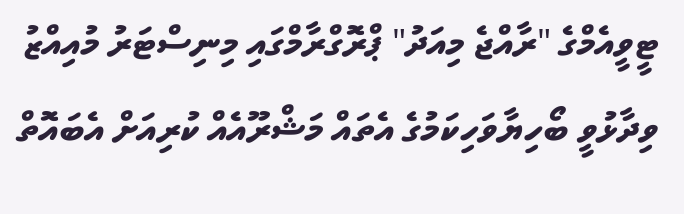ޓީވީއެމްގެ "ރާއްޖެ މިއަދު" ޕްރޮގްރާމްގައި މިނިސްޓަރު މުއިއްޒު ވިދާޅުވީ ބޯހިޔާވަހިކަމުގެ އެތައް މަޝްރޫއެއް ކުރިއަށް އެބައޮތް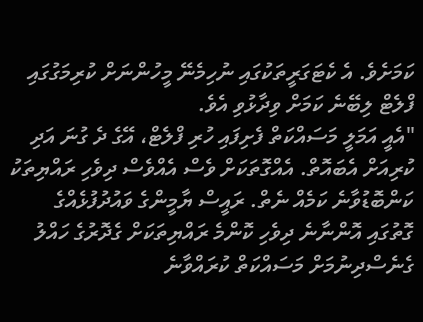ކަމަށެވެ. އެ ކެޓަގަރީތަކުގައި ނުހިމެނޭ މީހުންނަށް ކުރިމަގުގައި ފްލެޓް ލިބޭނެ ކަމަށް ވިދާޅުވި އެވެ.
"އެއީ އަމަލީ މަސައްކަތް ފެށިފައި ހުރި ފްލެޓް، އޭގެ ދެ ގުނަ އަދި ކުރިއަށް އެބައޮތް. އެއްގޮތަކަށް ވެސް އެއްވެސް ދިވެހި ރައްޔިތަކު ކަންބޮޑުވާނެ ކަމެއް ނެތް. ރައީސް ޔާމީންގެ ވައުދުފުޅެއްގެ ގޮތުގައި އޮންނާނެ ދިވެހި ކޮންމެ ރައްޔިތަކަށް ގެދޮރުގެ ހައްލު ގެނެސްދިނުމަށް މަސައްކަތް ކުރައްވާނެ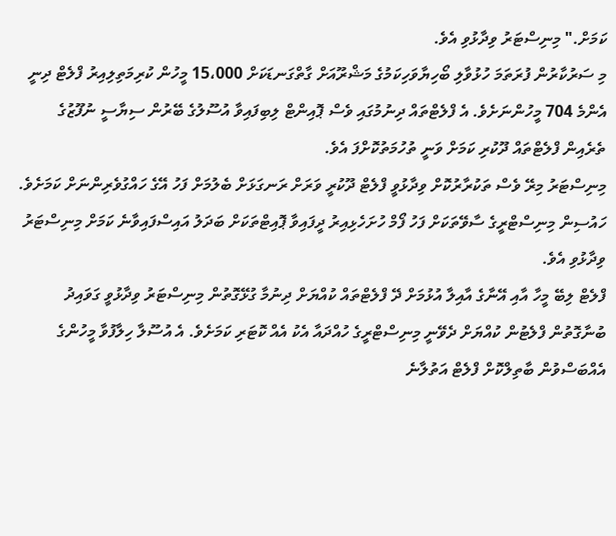ކަމަށް." މިނިސްޓަރު ވިދާޅުވި އެވެ.
މި ސަރުކާރުން ފުރަތަމަ ހުޅުވާލި ބޯހިޔާވަހިކަމުގެ މަޝްރޫއަށް ގާތްގަނޑަކަށް 15،000 މީހުން ކުރިމަތިލިއިރު ފްލެޓް ދިނީ އެންމެ 704 މީހުންނަށެވެ. އެ ފްލެޓްތައް ދިނުމުގައި ވެސް ޕޮއިންޓް ލިބިފައިވާ އުސޫލުގެ ބޭރުން ސިޔާސީ ނުފޫޒުގެ ތެރެއިން ފްލެޓްތައް ދޫކުރި ކަމަށް ވަނީ ތުހުމަތުކޮށްފަ އެވެ.
މިނިސްޓަރު މިރޭ ވެސް ތަކުރާރުކޮށް ވިދާޅުވީ ފްލެޓް ދޫކުރީ ވަރަށް ރަނގަޅަށް ބެލުމަށް ފަހު އޭގެ ހައްގުވެރިންނަށް ކަމަށެވެ. ހައުސިން މިނިސްޓްރީގެ ސާވޭތަކަށް ފަހު ފޯމް ހުށަހެޅިއިރު ދީފައިވާ ޕޮއިޓްތަކަށް ބަދަލު އައިސްފައިވާނެ ކަމަށް މިނިސްޓަރު ވިދާޅުވި އެވެ.
ފްލެޓް ލިބޭ މީހާ އާއި އޭނާގެ އާއިލާ އުޅުމަށް ދޭ ފްލެޓްތައް ކުއްޔަށް ދިނުމާ ގުޅޭގޮތުން މިނިސްޓަރު ވިދާޅުވީ ގަވައިދު ބުނާގޮތުން ފްލެޓުން ކުއްޔަށް ދެވޭނީ މިނިސްޓްރީގެ ހުއްދައާ އެކު އެއް ކޮޓަރި ކަމަށެވެ. އެ އުސޫލާ ހިލާފުވާ މީހުންގެ އެއްބަސްވުން ބާތިލްކޮށް ފްލެޓް އަތުލާނެ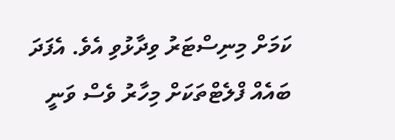ކަމަށް މިނިސްޓަރު ވިދާޅުވި އެވެ. އެފަދަ ބައެއް ފްލެޓްތަކަށް މިހާރު ވެސް ވަނީ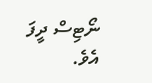ނޯޓިސް ދީފަ އެވެ.